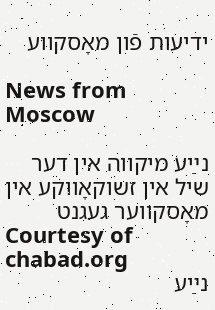ידיעות פֿון מאָסקווע

News from Moscow

נײַע מיקווה אין דער שיל אין זשוקאָווקע אין מאָסקווער געגנט
Courtesy of chabad.org
נײַע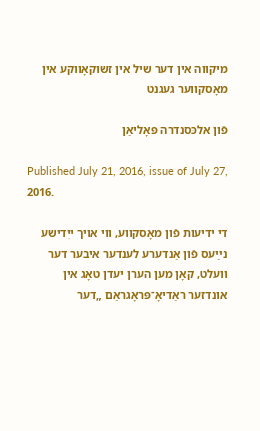מיקווה אין דער שיל אין זשוקאָווקע אין מאָסקווער געגנט

פֿון אלכּסנדרה פּאָליאַן

Published July 21, 2016, issue of July 27, 2016.

די ידיעות פֿון מאָסקווע, ווי אויך ייִדישע נײַעס פֿון אַנדערע לענדער איבער דער וועלט, קאָן מען הערן יעדן טאָג אין אונדזער ראַדיאָ־פּראָגראַם „דער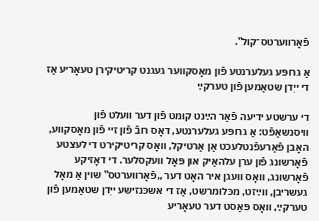פֿאָרווערטס־קול‟.

אַ גרופּע געלערנטע פֿון מאָסקווער געגנט קריטיקירן טעאָריע אַז די ייִדן שטאַמען פֿון טערקײַ

די ערשטע ידיעה פֿאַר הײַנט קומט פֿון דער וועלט פֿון וויסנשאַפֿט: אַ גרופּע געלערנטע, דאָס רובֿ פֿון זיי פֿון מאָסקווע, האָבן פֿאַרעפֿנטלעכט אַן אַרטיקל, וואָס קריטיקירט די לעצטע פֿאָרשונג פֿון ערן עלהאַיק און פּאָל וועקסלער. די דאָזיקע פֿאָרשונג, וואָס וועגן איר האָט דער „פֿאָרווערטס‟ שוין אַ מאָל געשריבן, ווײַזט, מכּלומרשט, אַז די אשכּנזישע ייִדן שטאַמען פֿון טערקײַ, וואָס פּאַסט דער טעאָריע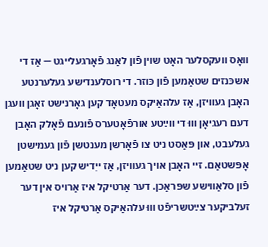וואָס וועקסלער האָט שוין פֿון לאַנג פֿאָרגעלייגט — אַז די אשכּנזים שטאַמען פֿון כּוזר. די רוסלענדישע געלערנטע האָבן געוויזן, אַז עלהאַיקס מעטאָד קען גאָרנישט זאָגן וועגן דעם רעגיאָן וווּ די ווײַטע אורפֿאָטערס פֿונעם פֿאָלק האָבן געלעבט, און פּאַסט ניט צו פֿאָרשן מענטשן פֿון געמישטן אָפּשטאַם. זיי האָבן אויך געוויזן, אַז ייִדיש קען ניט שטאַמען פֿון סלאַווישע שפּראַכן. דער אַרטיקל איז אַרויס אין דער זעלביקער צײַטשריפֿט וווּ עלהאַיקס אַרטיקל איז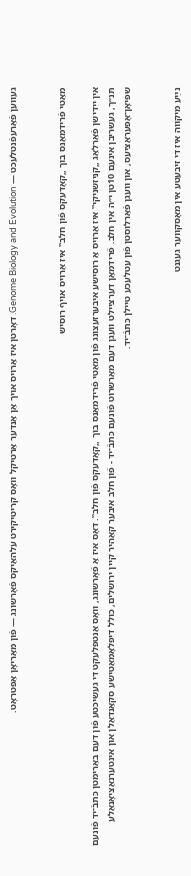געווען פֿאַרעפֿנטלעכט — Genome Biology and Evolution. דאָרטן איז אַרויס אויך אַן אַנדער אַרטיקל וואָס קריטיקירט עלהאַיקס פֿאָרשונג — פֿון מאַריאָן אַפּטראָט.


מאַטי פֿרידמאַנס בוך „קאָדעקס פֿון חלב‟ איז אַרויס אויף רוסיש

אין ייִדישן פֿאַרלאַג „קניזשניקי‟ איז אַרויס אַ רוסישע איבערזעצונג פֿון מאַטי פֿרידמאַנס בוך „קאָדעקס פֿון חלב‟. דאָס איז אַ פֿאָרשונג, וואָס אַנטפּלעקט די געשיכטע פֿון דעם באַרימטן כּתבֿ־יד פֿונעם תּנ״ך, געשריבן אינעם 10טן י״ה אין חלב. פֿרידמאַן דערציילט וועגן דעם מאַרשרוט פֿונעם כּתבֿ־יד - פֿון חלב איבער קאַהיר קיין ירושלים, כּולל דיפּלאָמאַטישע סקאַנדאַלן און אינטערנאַציאָנאַלע שפּיאָן־אָפּעראַציעס, און וועגן פֿאַרלוסטן פֿון עטלעכע טיילן כּתבֿ־יד.


נײַע מיקווה איז די זיבעטע אין מאָסקווער געגנט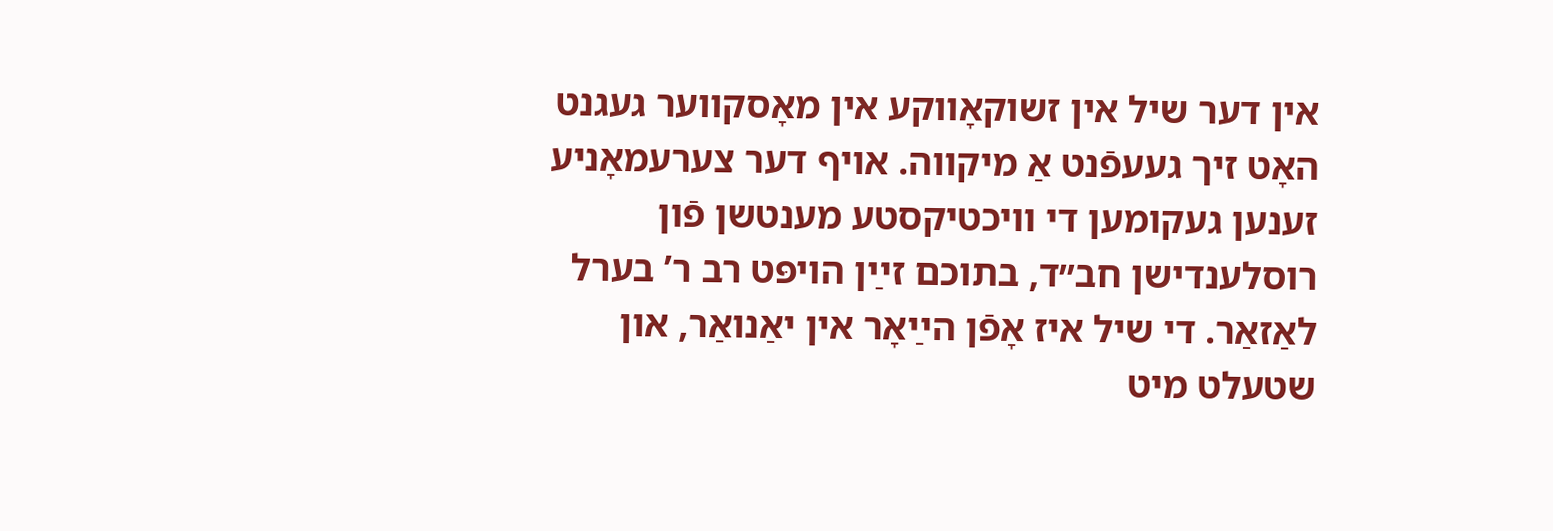אין דער שיל אין זשוקאָווקע אין מאָסקווער געגנט האָט זיך געעפֿנט אַ מיקווה. אויף דער צערעמאָניע זענען געקומען די וויכטיקסטע מענטשן פֿון רוסלענדישן חב״ד, בתוכם זײַן הויפּט רב ר’ בערל לאַזאַר. די שיל איז אָפֿן הײַאָר אין יאַנואַר, און שטעלט מיט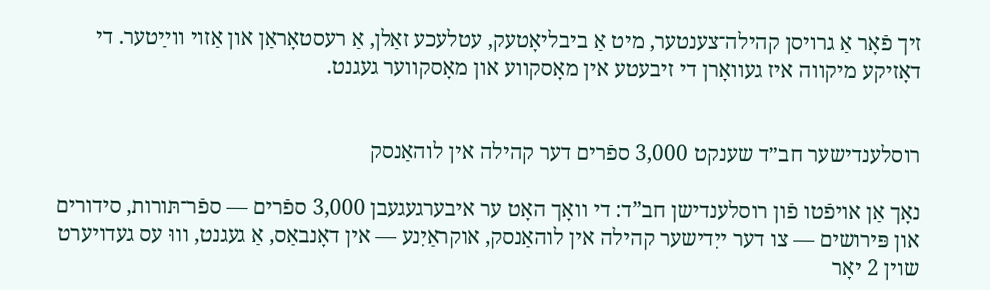זיך פֿאָר אַ גרויסן קהילה־צענטער, מיט אַ ביבליאָטעק, עטלעכע זאַלן, אַ רעסטאָראַן און אַזוי ווײַטער. די דאָזיקע מיקווה איז געוואָרן די זיבעטע אין מאָסקווע און מאָסקווער געגנט.


רוסלענדישער חב״ד שענקט 3,000 ספֿרים דער קהילה אין לוהאַנסק

נאָך אַן אויפֿטו פֿון רוסלענדישן חב”ד: די וואָך האָט ער איבערגעגעבן 3,000 ספֿרים — ספֿר־תּורות, סידורים און פּירושים — צו דער ייִדישער קהילה אין לוהאַנסק, אוקראַיִנע — אין דאָנבאַס, אַ געגנט, וווּ עס געדויערט שוין 2 יאָר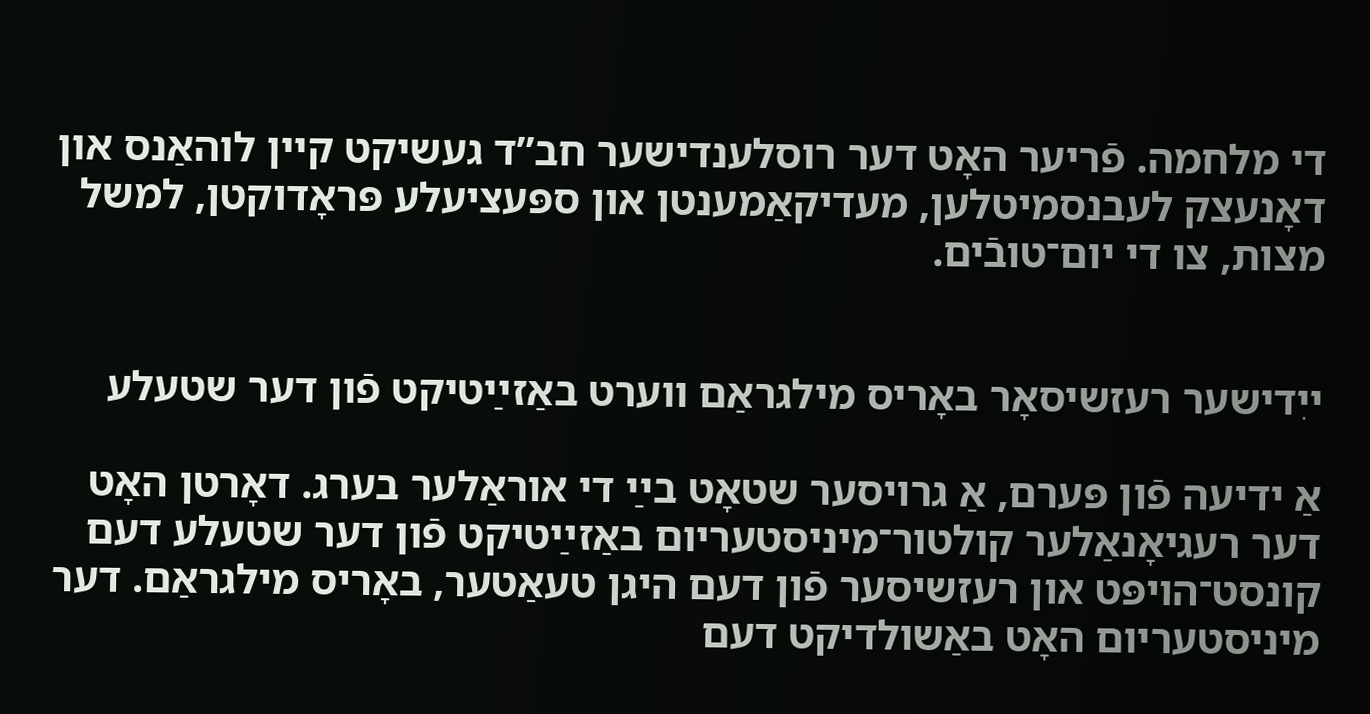די מלחמה. פֿריער האָט דער רוסלענדישער חב”ד געשיקט קיין לוהאַנס און דאָנעצק לעבנסמיטלען, מעדיקאַמענטן און ספּעציעלע פּראָדוקטן, למשל מצות, צו די יום־טובֿים.


ייִדישער רעזשיסאָר באָריס מילגראַם ווערט באַזײַטיקט פֿון דער שטעלע

אַ ידיעה פֿון פּערם, אַ גרויסער שטאָט בײַ די אוראַלער בערג. דאָרטן האָט דער רעגיאָנאַלער קולטור־מיניסטעריום באַזײַטיקט פֿון דער שטעלע דעם קונסט־הויפּט און רעזשיסער פֿון דעם היגן טעאַטער, באָריס מילגראַם. דער מיניסטעריום האָט באַשולדיקט דעם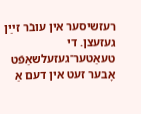רעזשיסער אין עובֿר זײַן געזעצן. די טעאַטער־געזעלשאַפֿט אָבער זעט אין דעם אַ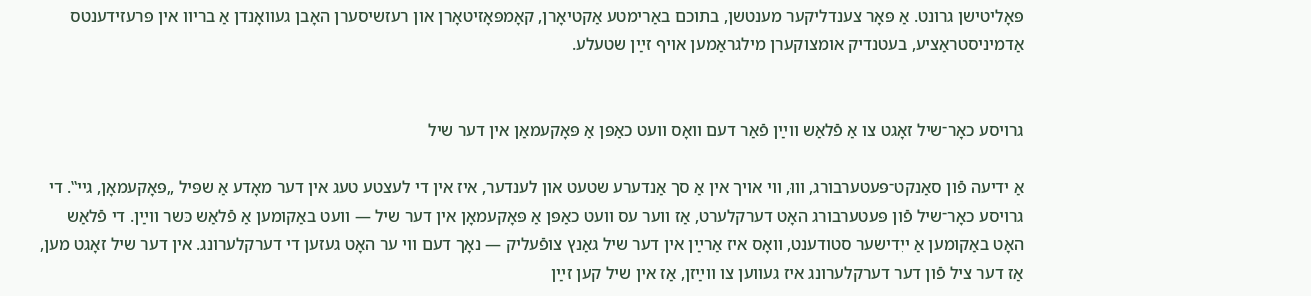פּאָליטישן גרונט. אַ פּאָר צענדליקער מענטשן, בתוכם באַרימטע אַקטיאָרן, קאָמפּאָזיטאָרן און רעזשיסערן האָבן געוואָנדן אַ בריוו אין פּרעזידענטס אַדמיניסטראַציע, בעטנדיק אומצוקערן מילגראַמען אויף זײַן שטעלע.


גרויסע כאָר־שיל זאָגט צו אַ פֿלאַש ווײַן פֿאַר דעם וואָס וועט כאַפּן אַ פּאָקעמאַן אין דער שיל

אַ ידיעה פֿון סאַנקט־פּעטערבורג, וווּ, ווי אויך אין אַ סך אַנדערע שטעט און לענדער, איז אין די לעצטע טעג אין דער מאָדע אַ שפּיל „פּאָקעמאָן, גיי‟. די גרויסע כאָר־שיל פֿון פּעטערבורג האָט דערקלערט, אַז ווער עס וועט כאַפּן אַ פּאָקעמאָן אין דער שיל — וועט באַקומען אַ פֿלאַש כּשר ווײַן. די פֿלאַש האָט באַקומען אַ ייִדישער סטודענט, וואָס איז אַרײַן אין דער שיל גאַנץ צופֿעליק — נאָך דעם ווי ער האָט געזען די דערקלערונג. אין דער שיל זאָגט מען, אַז דער ציל פֿון דער דערקלערונג איז געווען צו ווײַזן, אַז אין שיל קען זײַן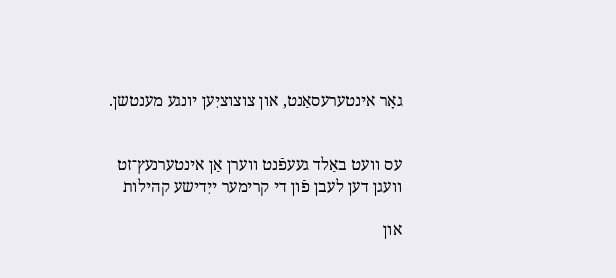גאָר אינטערעסאַנט, און צוצוציִען יונגע מענטשן.


עס וועט באַלד געעפֿנט ווערן אַן אינטערנעץ־זט וועגן דען לעבן פֿון די קרימער ייִדישע קהילות

און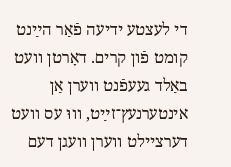די לעצטע ידיעה פֿאַר הײַנט קומט פֿון קרים. דאָרטן וועט באַלד געעפֿנט ווערן אַן אינטערנעץ־זײַט, וווּ עס וועט דערציילט ווערן וועגן דעם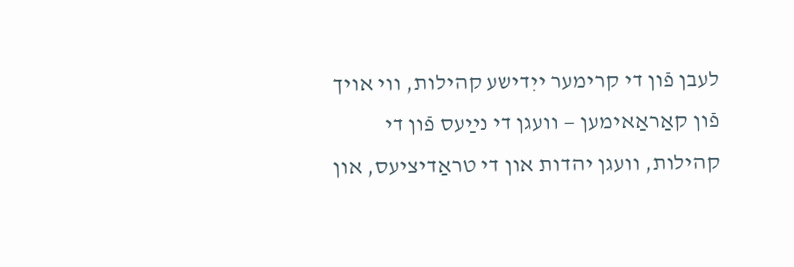לעבן פֿון די קרימער ייִדישע קהילות, ווי אויך פֿון קאַראַאימען — וועגן די נײַעס פֿון די קהילות, וועגן יהדות און די טראַדיציעס, און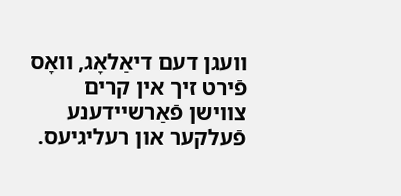וועגן דעם דיאַלאָג, וואָס פֿירט זיך אין קרים צווישן פֿאַרשיידענע פֿעלקער און רעליגיעס.